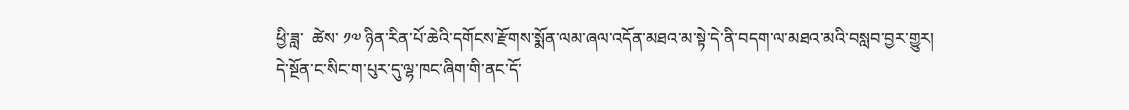ཕྱི་ཟླ་  ཚེས་ ༡༧ ཉིན་རིན་པོ་ཆེའི་དགོངས་རྫོགས་སྨོན་ལམ་ཞལ་འདོན་མཐའ་མ་སྟེ་དེ་ནི་བདག་ལ་མཐའ་མའི་བསླབ་བྱར་གྱུར།    དེ་སྔོན་ང་སིང་ག་པུར་དུ་ལྷ་ཁང་ཞིག་གི་ནང་དོ་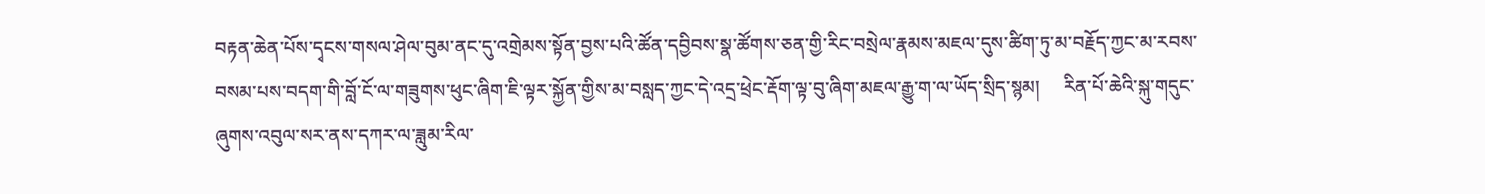བརྟན་ཆེན་པོས་དྭངས་གསལ་ཤེལ་བུམ་ནང་དུ་འགྲེམས་སྟོན་བྱས་པའི་ཚོན་དབྱིབས་སྣ་ཚོགས་ཅན་གྱི་རིང་བསྲེལ་རྣམས་མཇལ་དུས་ཚིག་ཏུ་མ་བརྗོད་ཀྱང་མ་རབས་བསམ་པས་བདག་གི་བློ་ངོ་ལ་གཟུགས་ཕུང་ཞིག་ཇི་ལྟར་སྐྱོན་གྱིས་མ་བསླད་ཀྱང་དེ་འདྲ་ཕྲེང་རྡོག་ལྟ་བུ་ཞིག་མཇལ་རྒྱུ་ག་ལ་ཡོད་སྲིད་སྙམ།     རིན་པོ་ཆེའི་སྐུ་གདུང་ཞུགས་འབུལ་སར་ནས་དཀར་ལ་ཟླུམ་རིལ་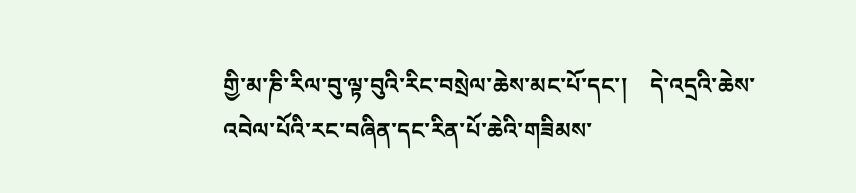གྱི་མ་ཎི་རིལ་བུ་ལྟ་བུའི་རིང་བསྲེལ་ཆེས་མང་པོ་དང་།    དེ་འདྲའི་ཆེས་འབེལ་པོའི་རང་བཞིན་དང་རིན་པོ་ཆེའི་གཟིམས་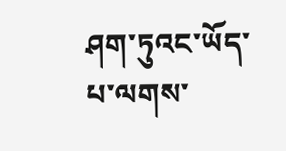ཤག་ཏུའང་ཡོད་པ་ལགས་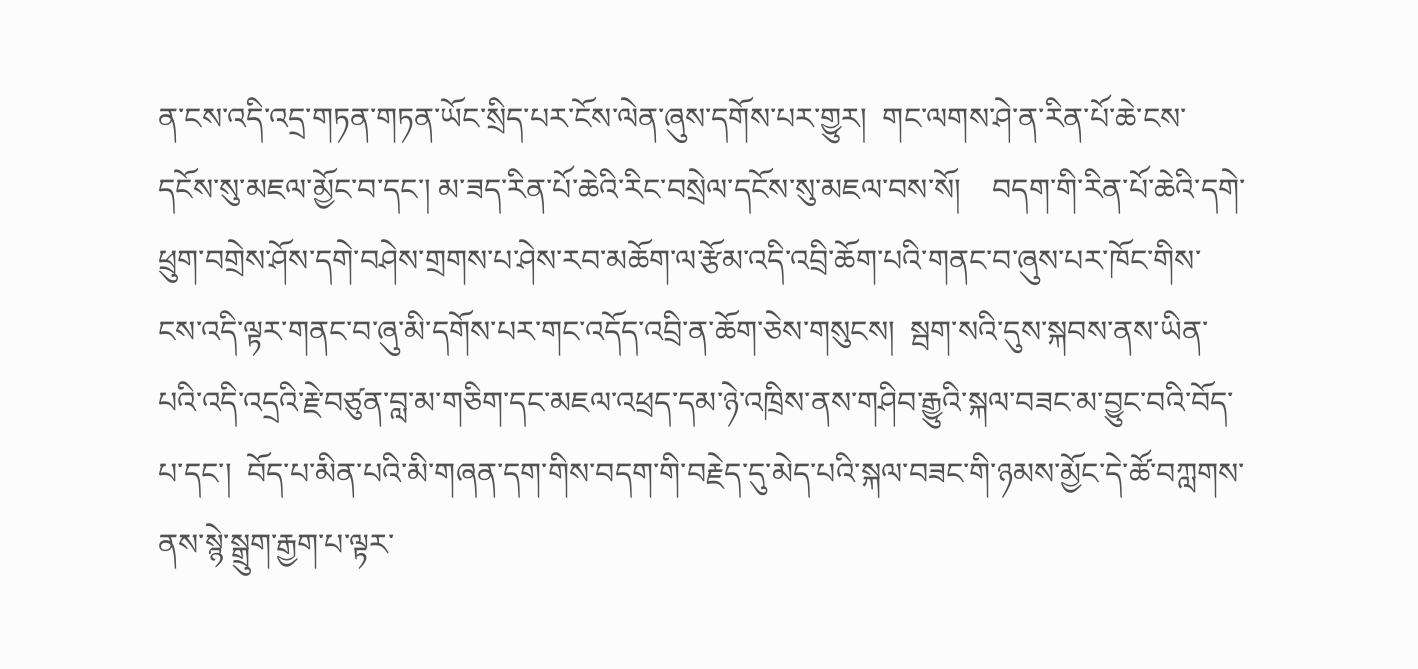ན་ངས་འདི་འདྲ་གཏན་གཏན་ཡོང་སྲིད་པར་ངོས་ལེན་ཞུས་དགོས་པར་གྱུར།  གང་ལགས་ཤེ་ན་རིན་པོ་ཆེ་ངས་དངོས་སུ་མཇལ་མྱོང་བ་དང་། མ་ཟད་རིན་པོ་ཆེའི་རིང་བསྲེལ་དངོས་སུ་མཇལ་བས་སོ།    བདག་གི་རིན་པོ་ཆེའི་དགེ་ཕྲུག་བགྲེས་ཤོས་དགེ་བཤེས་གྲགས་པ་ཤེས་རབ་མཆོག་ལ་རྩོམ་འདི་འབྲི་ཆོག་པའི་གནང་བ་ཞུས་པར་ཁོང་གིས་ངས་འདི་ལྟར་གནང་བ་ཞུ་མི་དགོས་པར་གང་འདོད་འབྲི་ན་ཆོག་ཅེས་གསུངས།  སྦག་སའི་དུས་སྐབས་ནས་ཡིན་པའི་འདི་འདྲའི་རྗེ་བཙུན་བླ་མ་གཅིག་དང་མཇལ་འཕྲད་དམ་ཉེ་འཁྲིས་ནས་གཤིབ་རྒྱུའི་སྐལ་བཟང་མ་བྱུང་བའི་བོད་པ་དང་།  བོད་པ་མིན་པའི་མི་གཞན་དག་གིས་བདག་གི་བརྗེད་དུ་མེད་པའི་སྐལ་བཟང་གི་ཉམས་མྱོང་དེ་ཚོ་བཀླགས་ནས་སྙེ་སྒྲུག་རྒྱག་པ་ལྟར་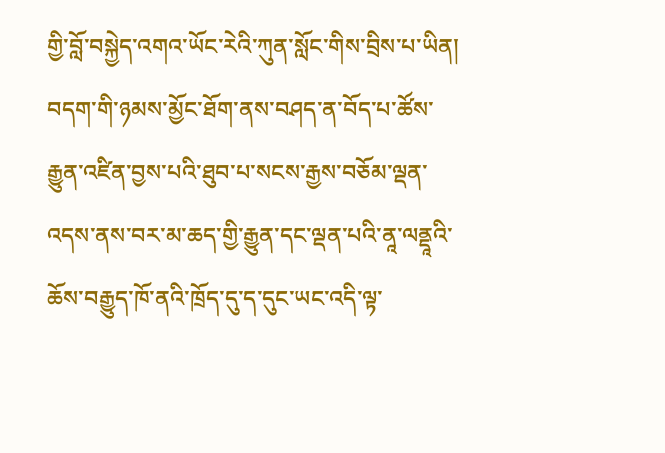གྱི་བློ་བསྐྱེད་འགའ་ཡོང་རེའི་ཀུན་སློང་གིས་བྲིས་པ་ཡིན།   བདག་གི་ཉམས་མྱོང་ཐོག་ནས་བཤད་ན་བོད་པ་ཚོས་རྒྱུན་འཛིན་བྱས་པའི་ཐུབ་པ་སངས་རྒྱས་བཅོམ་ལྡན་འདས་ནས་བར་མ་ཆད་གྱི་རྒྱུན་དང་ལྡན་པའི་ནཱ་ལནྡཱའི་ཆོས་བརྒྱུད་ཁོ་ནའི་ཁྲོད་དུ་ད་དུང་ཡང་འདི་ལྟ་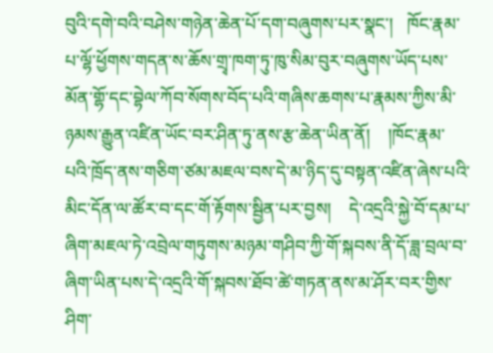བུའི་དགེ་བའི་བཤེས་གཉེན་ཆེན་པོ་དག་བཞུགས་པར་སྣང་།   ཁོང་རྣམ་པ་ལྷོ་ཕྱོགས་གདན་ས་ཆོས་གྲྭ་ཁག་ཏུ་ཁུ་སིམ་བུར་བཞུགས་ཡོད་པས་མོན་གྷོ་དང་བྷེལ་ཀོབ་སོགས་བོད་པའི་གཞིས་ཆགས་པ་རྣམས་ཀྱིས་མི་ཉམས་རྒྱུན་འཛིན་ཡོང་བར་ཤིན་ཏུ་ནས་རྩ་ཆེན་ཡིན་ནོ།    །ཁོང་རྣམ་པའི་ཁྲོད་ནས་གཅིག་ཙམ་མཇལ་བས་དེ་མ་ཉིད་དུ་བསྟན་འཛིན་ཞེས་པའི་མིང་དོན་ལ་ཚོར་བ་དང་གོ་རྟོགས་སྦྱིན་པར་བྱས།    དེ་འདྲའི་སྐྱེ་བོ་དམ་པ་ཞིག་མཇལ་ཏེ་འབྲེལ་གཏུགས་མཉམ་གཤིབ་ཀྱི་གོ་སྐབས་ནི་དོ་ཟླ་བྲལ་བ་ཞིག་ཡིན་པས་དེ་འདྲའི་གོ་སྐབས་ཐོབ་ཚེ་གཏན་ནས་མ་ཤོར་བར་གྱིས་ཤིག་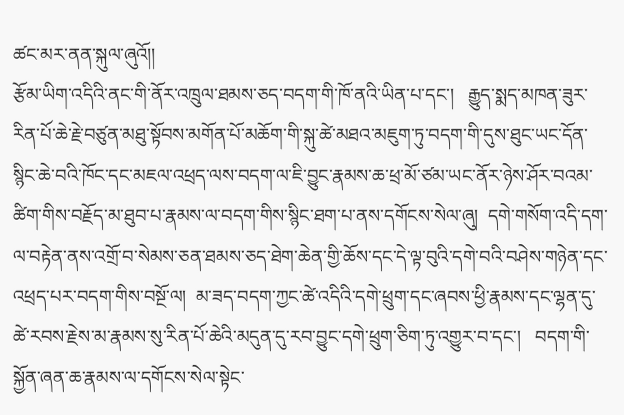ཚང་མར་ནན་སྐུལ་ཞུའོ།།
རྩོམ་ཡིག་འདིའི་ནང་གི་ནོར་འཁྲུལ་ཐམས་ཅད་བདག་གི་ཁོ་ནའི་ཡིན་པ་དང་།   རྒྱུད་སྨད་མཁན་ཟུར་རིན་པོ་ཆེ་རྗེ་བཙུན་མཐུ་སྟོབས་མགོན་པོ་མཆོག་གི་སྐུ་ཚེ་མཐའ་མཇུག་ཏུ་བདག་གི་དུས་ཐུང་ཡང་དོན་སྙིང་ཆེ་བའི་ཁོང་དང་མཇལ་འཕྲད་ལས་བདག་ལ་ཇི་བྱུང་རྣམས་ཆ་ཕྲ་མོ་ཙམ་ཡང་ནོར་ཉེས་ཤོར་བའམ་ཚིག་གིས་བརྗོད་མ་ཐུབ་པ་རྣམས་ལ་བདག་གིས་སྙིང་ཐག་པ་ནས་དགོངས་སེལ་ཞུ།  དགེ་གསོག་འདི་དག་ལ་བརྟེན་ནས་འགྲོ་བ་སེམས་ཅན་ཐམས་ཅད་ཐེག་ཆེན་གྱི་ཆོས་དང་དེ་ལྟ་བུའི་དགེ་བའི་བཤེས་གཉེན་དང་འཕྲད་པར་བདག་གིས་བསྔོ་ལ།  མ་ཟད་བདག་ཀྱང་ཚེ་འདིའི་དགེ་ཕྲུག་དང་ཞབས་ཕྱི་རྣམས་དང་ལྷན་དུ་ཚེ་རབས་རྗེས་མ་རྣམས་སུ་རིན་པོ་ཆེའི་མདུན་དུ་རབ་བྱུང་དགེ་ཕྲུག་ཅིག་ཏུ་འགྱུར་བ་དང་།   བདག་གི་སྐྱོན་ཞན་ཆ་རྣམས་ལ་དགོངས་སེལ་སྟེང་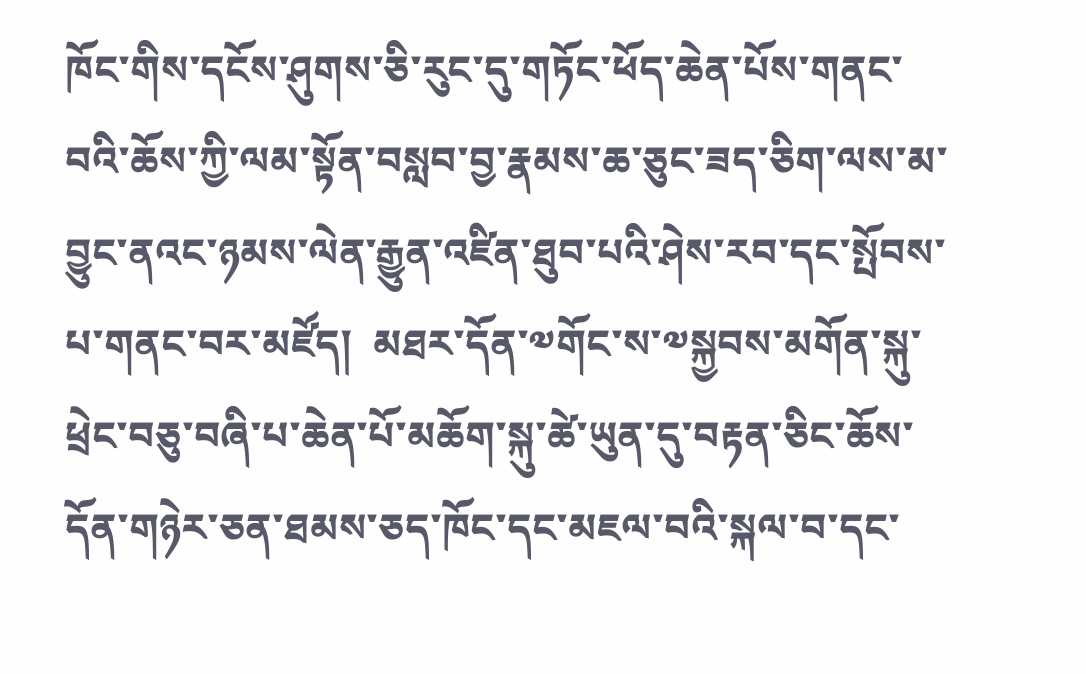ཁོང་གིས་དངོས་ཤུགས་ཅི་རུང་དུ་གཏོང་ཕོད་ཆེན་པོས་གནང་བའི་ཆོས་ཀྱི་ལམ་སྟོན་བསླབ་བྱ་རྣམས་ཆ་ཅུང་ཟད་ཅིག་ལས་མ་བྱུང་ནའང་ཉམས་ལེན་རྒྱུན་འཛིན་ཐུབ་པའི་ཤེས་རབ་དང་སྤོབས་པ་གནང་བར་མཛོད།  མཐར་དོན་༧གོང་ས་༧སྐྱབས་མགོན་སྐུ་ཕྲེང་བཅུ་བཞི་པ་ཆེན་པོ་མཆོག་སྐུ་ཚེ་ཡུན་དུ་བརྟན་ཅིང་ཆོས་དོན་གཉེར་ཅན་ཐམས་ཅད་ཁོང་དང་མཇལ་བའི་སྐལ་བ་དང་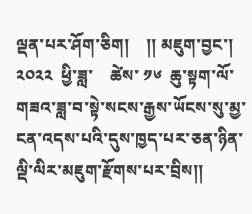ལྡན་པར་ཤོག་ཅིག།    །། མཇུག་བྱང་། ༢༠༢༢  ཕྱི་ཟླ་    ཚེས་ ༡༦  ཆུ་སྟག་ལོ་གཟའ་ཟླ་བ་སྟེ་སངས་རྒྱས་ཡོངས་སུ་མྱ་ངན་འདས་པའི་དུས་ཁྱད་པར་ཅན་ཉིན་ལྡི་ལིར་མཇུག་རྫོགས་པར་བྲིས།།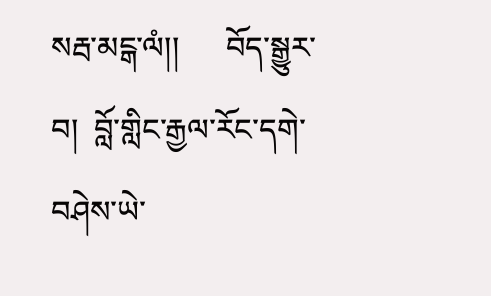སརྦ་མངྒ་ལཾ།།      བོད་སྒྱུར་བ།  བློ་གླིང་རྒྱལ་རོང་དགེ་བཤེས་ཡེ་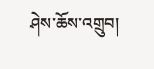ཤེས་ཆོས་འགྲུབ།